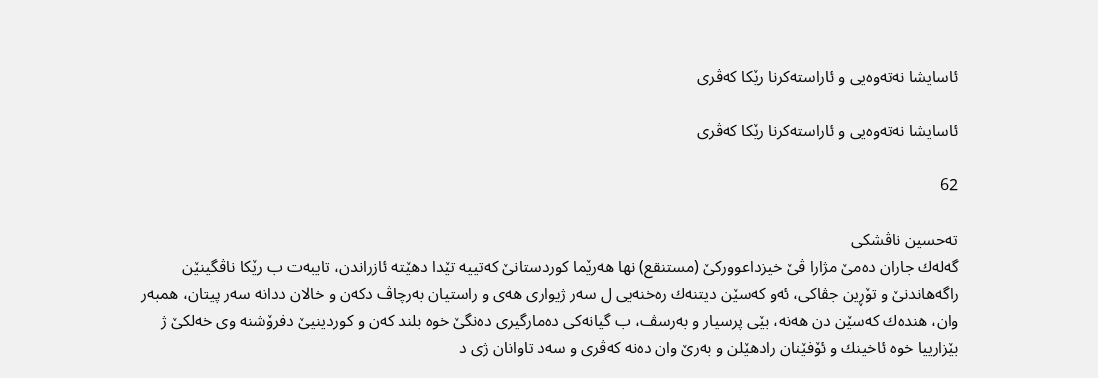ئاسایشا نه‌ته‌وه‌یى و ئاراسته‌كرنا رێكا كه‌ڤرى

ئاسایشا نه‌ته‌وه‌یى و ئاراسته‌كرنا رێكا كه‌ڤرى

62

ته‌حسین ناڤشكى
گه‌له‌ك جاران ده‌مێ مژارا ڤێ خیزداعووركێ (مستنقع) نها هه‌رێما كوردستانێ كه‌تییه‌ تێدا دهێته‌ ئازراندن، تایبه‌ت ب رێكا ناڤگینێن راگه‌هاندنێ و تۆڕین جڤاكى، ئه‌و كه‌سێن دیتنه‌ك ره‌خنه‌یى ل سه‌ر ژیوارى هه‌ى و راستیان به‌رچاڤ دكه‌ن و خالان ددانه‌ سه‌ر پیتان، همبه‌ر وان، هنده‌ك كه‌سێن دن هه‌نه، بێى پرسیار و به‌رسڤ، ب گیانه‌كى ده‌مارگیرى‌ ده‌نگێ خوه‌ بلند كه‌ن و كوردینیێ دفرۆشنه‌ وى خه‌لكێ ژ بێزارییا خوه‌ ئاخینك و ئۆفێنان رادهێلن و به‌رێ وان ده‌نه‌ كه‌ڤرى و سه‌د تاوانان ژى د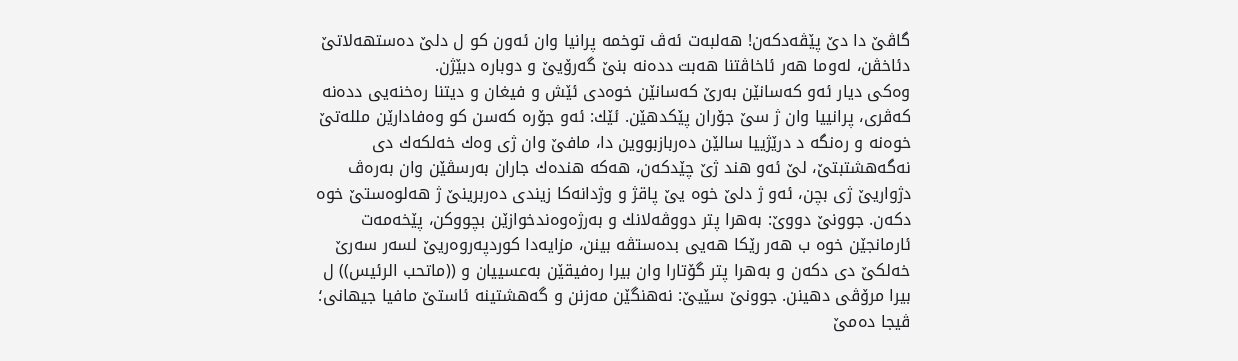گاڤێ دا دێ پێڤه‌دكه‌ن! هه‌لبه‌ت ئه‌ڤ توخمه‌ پرانیا وان ئه‌ون كو ل دلێ ده‌ستهه‌لاتێ دئاخڤن، له‌وما هه‌ر ئاخاڤتنا هه‌بت دده‌نه‌ بنێ گه‌رۆیێ و دوباره‌ دبێژن.
وه‌كى دیار ئه‌و كه‌سانێن به‌رێ كه‌سانێن خوه‌دى ئێش و فیغان و دیتنا ره‌خنه‌یى دده‌نه‌ كه‌ڤرى، پرانییا وان ژ سێ جۆران پێكدهێن. ئێك: ئه‌و جۆره‌ كه‌سن كو وه‌فادارێن ملله‌تێ خوه‌نه‌ و ره‌نگه‌ د درێژییا سالێن ده‌ربازبووین دا، مافێ وان ژى وه‌ك خه‌لكه‌ك دى نه‌گه‌هشتبتێ، لێ ئه‌و هند ژێ چێدكه‌ن، هه‌كه‌ هنده‌ك جاران به‌رسڤێن وان به‌ره‌ڤ دژواریێ ژى بچن، ئه‌و ژ دلێ خوه‌ یێ پاقژ و وژدانه‌كا زیندى ده‌ربرینێ ژ هه‌لوه‌ستێ خوه‌ دكه‌ن. جوونێ دووێ: به‌هرا پتر دووڤه‌لانك و به‌رژه‌وه‌ندخوازێن بچووكن، پێخه‌مه‌ت ئارمانجێن خوه‌ ب هه‌ر رێكا هه‌یى بده‌ستڤه‌ بینن، مزایه‌دا كوردپه‌روه‌ریێ لسه‌ر سه‌رێ خه‌لكێ دى دكه‌ن و به‌هرا پتر گۆتارا وان بیرا ره‌فیقێن به‌عسییان و ((ماتحب الرئیس)) ل بیرا مرۆڤى دهینن. جوونێ سێیێ: نه‌هنگێن مه‌زنن و گه‌هشتینه‌ ئاستێ مافیا جیهانى؛ ڤیجا ده‌مێ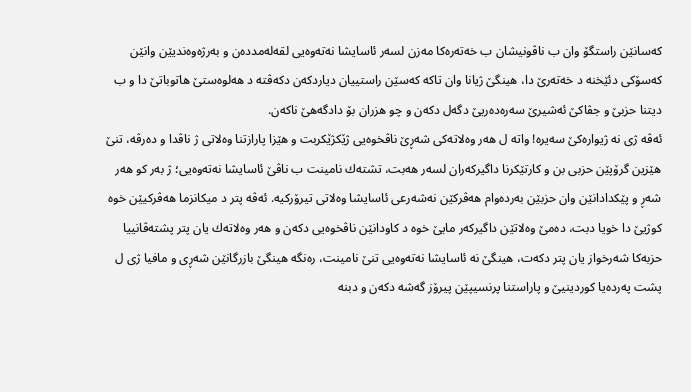كه‌سانێن راستگۆ وان ب ناڤونیشان ب خه‌ته‌ره‌كا مه‌زن لسه‌ر ئاسایشا نه‌ته‌وه‌یى لقه‌له‌مدده‌ن و به‌رژه‌وه‌ندیێن وانێن كه‌سۆكى دئێخنه‌ د خه‌ته‌رێ دا، هینگێ ژیانا وان تاكه ‌كه‌سێن راستییان دیاردكه‌ن دكه‌ڤته‌‌ د هه‌لوه‌ستێ هاتوباتێ دا و ب دیتنا حزبێ و جڤاكێ ئه‌شیرێ سه‌ره‌ده‌ریێ دگه‌ل دكه‌ن و چو هزران بۆ دادگه‌هێ ناكه‌ن.
ئه‌ڤه‌ ژى نه‌ ژیواره‌كێ سه‌یره‌! واته‌ ل هه‌ر وه‌لاته‌كى شه‌ڕێ ناڤخوه‌یى ژێكژێكربت و هێزا پارازتنا وه‌لاتى ژ ناڤدا و ده‌رڤه‌، تنێ هێزین گرۆپێن حزبى بن و كارتێكرنا داگیركه‌ران لسه‌ر هه‌بت، تشته‌ك نامینت ب ناڤێ ئاسایشا نه‌ته‌وه‌یى؛ ژ به‌ر كو هه‌ر شه‌ڕ و پێكدادانێن وان حزبێن به‌رده‌وام هه‌ڤركێن نه‌شه‌رعى ئاسایشا وه‌لاتى تیرۆركیه‌‌. ئه‌ڤه‌ پتر د میكانزما هه‌ڤركیێن خوه‌ كوژیێ دا خویا دبت، ده‌مێ وه‌لاتێن داگیركه‌ر مایێ خوه‌ د كاودانێن ناڤخوه‌یى دكه‌ن و هه‌ر وه‌لاته‌ك یان پتر پشته‌ڤانییا حزبه‌كا شه‌رخواز یان پتر دكه‌ت، هینگێ نه‌ ئاسایشا نه‌ته‌وه‌یى تنێ نامینت، ره‌نگه‌ هینگێ بازرگانێن شه‌ڕى و مافیا ژى ل پشت په‌رده‌یا كوردینیێ و پاراستنا پرنسیپێن پیرۆز گه‌شه‌ دكه‌ن و دبنه‌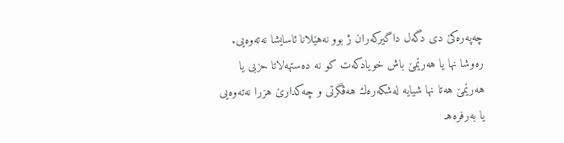چه‌په‌ره‌كێ دى دگه‌ل داگیركه‌ران ژ بوو نه‌هێلانا ئاسایشا نه‌ته‌وه‌یى.
ره‌وشا نها یا هه‌رێمێ باش خویادكه‌ت كو نه‌ ده‌ستهه‌لاتا حزبى یا هه‌رێمێ هه‌تا نها شیایه‌ له‌شكه‌ره‌ك هه‌ڤگرتى و چه‌كدارێ هزرا نه‌ته‌وه‌یى یا به‌رفره‌هـ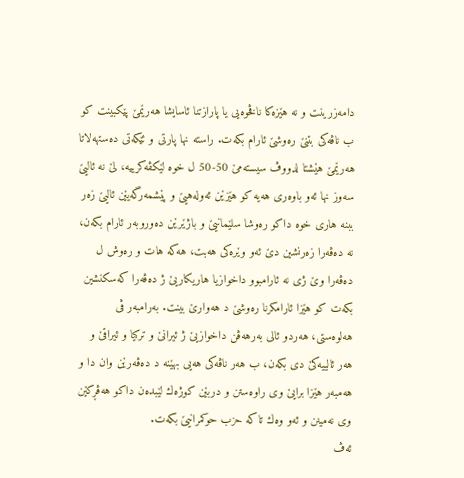دامه‌زرینت و نه هێزه‌كا ناڤخوه‌یى یا پارازتنا ئاسایشا هه‌رێمێ پێكبینت كو ب ناڤه‌كى بتنێ ره‌وشێ ئارام بكه‌ت. راسته‌ نها پارتى و ئێكه‌تى ده‌ستهه‌لاتا هه‌رێمێ هێشتا لدووڤ سیسته‌مێ 50-50 ل خوه‌ لێكڤه‌كرییه‌، لێ نه‌ ئالیێ سه‌وز نها ئه‌و باوه‌رى هه‌یه‌ كو هێزێن ئه‌وله‌هیێ و پێشمه‌رگه‌یێن ئالیێ زه‌ر ببنه‌ هارى خوه داكو‌ ره‌وشا سلێمانیێ و باژێرێن ده‌وروبه‌ر ئارام بكه‌ن، نه‌ ده‌ڤه‌را زه‌رنشین دێ ئه‌و وێره‌كى هه‌بت، هه‌كه‌ هات و ره‌وش ل ده‌ڤه‌را وێ ژى نه‌ ئارامبوو داخوازیا هاریكاریێ ژ ده‌ڤه‌را كه‌سكنشین بكه‌ت كو هێزا ئارامكرنا ره‌وشێ د هه‌وارێ بینت. به‌رامبه‌ر ڤى هه‌لوه‌ستى، هه‌ردو ئالى به‌رهه‌ڤن داخوازیێ ژ ئیرانێ و تركیا و ئیراقێ و هه‌ر ئالییه‌كێ دى بكه‌ن، ب هه‌ر ناڤه‌كى هه‌یى بهێنه‌ د ده‌ڤه‌رێن وان دا و هه‌مبه‌ر هێزا برایێ وى راوه‌ستن و دربێن كوژه‌ك لێبده‌ن داكو هه‌ڤڕكێن وى نه‌مینن و ئه‌و وه‌ك تاكه‌ حزب حوكمرانیێ بكه‌ت.
ئه‌ڤ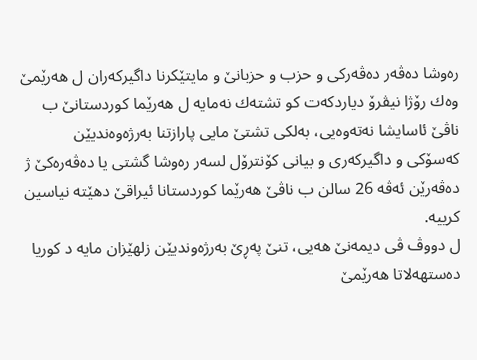ره‌وشا ده‌ڤه‌ر ده‌ڤه‌ركى و حزب و حزبانێ و مایتێكرنا داگیركه‌ران ل هه‌رێمێ وه‌ك رۆژا نیڤرۆ دیاردكه‌ت كو تشته‌ك نه‌مایه‌ ل هه‌رێما كوردستانێ ب ناڤێ ئاسایشا نه‌ته‌وه‌یى، به‌لكى تشتێ مایى پارازتنا به‌رژه‌وه‌ندیێن كه‌سۆكى و داگیركه‌رى و بیانى كۆنترۆل لسه‌ر ره‌وشا گشتى یا ده‌ڤه‌ره‌كێ ژ ده‌ڤه‌رێن ئه‌ڤه‌ 26 سالن ب ناڤێ هه‌رێما كوردستانا ئیراقێ دهێته‌ نیاسین كرییه‌.
ل دووڤ ڤى دیمه‌نێ هه‌یى، تنێ په‌ڕێ به‌رژه‌وندیێن زلهێزان مایه‌ د كوریا ده‌ستهه‌لاتا هه‌رێمێ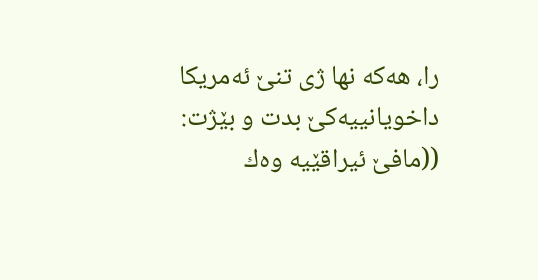را، هه‌كه‌ نها ژى تنێ ئه‌مریكا داخویانییه‌كێ بدت و بێژت: ((مافێ ئیراقێیه‌ وه‌ك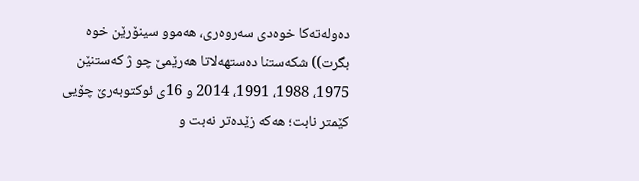ده‌وله‌ته‌كا خوه‌دى سه‌روه‌رى، هه‌موو سینۆرێن خوه‌ بگرت)) شكه‌ستنا ده‌ستهه‌لاتا هه‌رێمێ چو ژ كه‌ستنێن 1975، 1988، 1991، 2014 و 16ى ئوكتوبه‌رێ چۆیى كێمتر نابت؛ هه‌كه‌ زێده‌تر نه‌بت و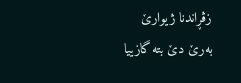زڤڕاندنا ژیوارێ به‌رێ دێ بته‌ گازییا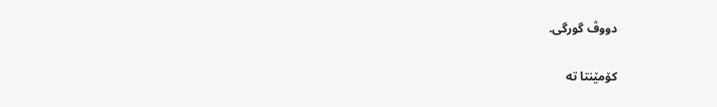دووڤ گورگى.

کۆمێنتا تە